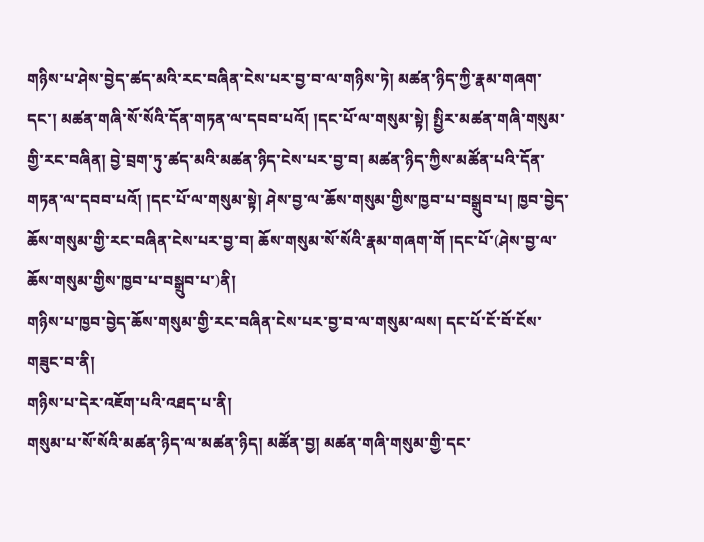གཉིས་པ་ཤེས་བྱེད་ཚད་མའི་རང་བཞིན་ངེས་པར་བྱ་བ་ལ་གཉིས་ཏེ། མཚན་ཉིད་ཀྱི་རྣམ་གཞག་དང་། མཚན་གཞི་སོ་སོའི་དོན་གཏན་ལ་དབབ་པའོ། །དང་པོ་ལ་གསུམ་སྟེ། སྤྱིར་མཚན་གཞི་གསུམ་གྱི་རང་བཞིན། བྱེ་བྲག་ཏུ་ཚད་མའི་མཚན་ཉིད་ངེས་པར་བྱ་བ། མཚན་ཉིད་ཀྱིས་མཚོན་པའི་དོན་གཏན་ལ་དབབ་པའོ། །དང་པོ་ལ་གསུམ་སྟེ། ཤེས་བྱ་ལ་ཆོས་གསུམ་གྱིས་ཁྱབ་པ་བསྒྲུབ་པ། ཁྱབ་བྱེད་ཆོས་གསུམ་གྱི་རང་བཞིན་ངེས་པར་བྱ་བ། ཆོས་གསུམ་སོ་སོའི་རྣམ་གཞག་གོ །དང་པོ་(ཤེས་བྱ་ལ་ཆོས་གསུམ་གྱིས་ཁྱབ་པ་བསྒྲུབ་པ་)ནི།
གཉིས་པ་ཁྱབ་བྱེད་ཆོས་གསུམ་གྱི་རང་བཞིན་ངེས་པར་བྱ་བ་ལ་གསུམ་ལས། དང་པོ་ངོ་བོ་ངོས་གཟུང་བ་ནི།
གཉིས་པ་དེར་འཇོག་པའི་འཐད་པ་ནི།
གསུམ་པ་སོ་སོའི་མཚན་ཉིད་ལ་མཚན་ཉིད། མཚོན་བྱ། མཚན་གཞི་གསུམ་གྱི་དང་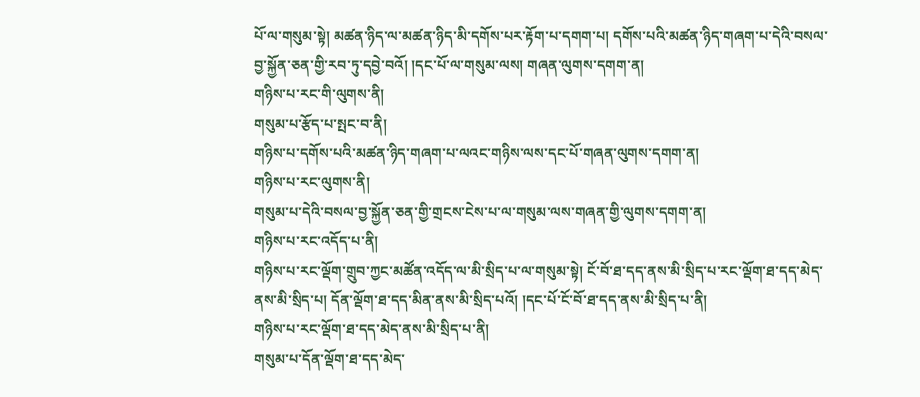པོ་ལ་གསུམ་སྟེ། མཚན་ཉིད་ལ་མཚན་ཉིད་མི་དགོས་པར་རྟོག་པ་དགག་པ། དགོས་པའི་མཚན་ཉིད་གཞག་པ་དེའི་བསལ་བྱ་སྐྱོན་ཅན་གྱི་རབ་ཏུ་དབྱེ་བའོ། །དང་པོ་ལ་གསུམ་ལས། གཞན་ལུགས་དགག་ན།
གཉིས་པ་རང་གི་ལུགས་ནི།
གསུམ་པ་རྩོད་པ་སྤང་བ་ནི།
གཉིས་པ་དགོས་པའི་མཚན་ཉིད་གཞག་པ་ལའང་གཉིས་ལས་དང་པོ་གཞན་ལུགས་དགག་ན།
གཉིས་པ་རང་ལུགས་ནི།
གསུམ་པ་དེའི་བསལ་བྱ་སྐྱོན་ཅན་གྱི་གྲངས་ངེས་པ་ལ་གསུམ་ལས་གཞན་གྱི་ལུགས་དགག་ན།
གཉིས་པ་རང་འདོད་པ་ནི།
གཉིས་པ་རང་ལྡོག་གྲུབ་ཀྱང་མཚོན་འདོད་ལ་མི་སྲིད་པ་ལ་གསུམ་སྟེ། ངོ་བོ་ཐ་དད་ནས་མི་སྲིད་པ་རང་ལྡོག་ཐ་དད་མེད་ནས་མི་སྲིད་པ། དོན་ལྡོག་ཐ་དད་མིན་ནས་མི་སྲིད་པའོ། །དང་པོ་ངོ་བོ་ཐ་དད་ནས་མི་སྲིད་པ་ནི།
གཉིས་པ་རང་ལྡོག་ཐ་དད་མེད་ནས་མི་སྲིད་པ་ནི།
གསུམ་པ་དོན་ལྡོག་ཐ་དད་མེད་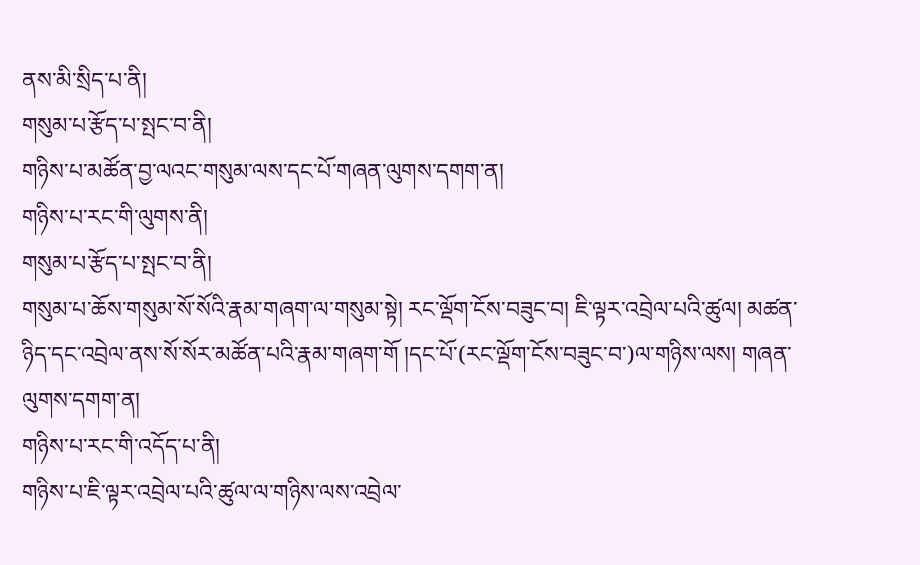ནས་མི་སྲིད་པ་ནི།
གསུམ་པ་རྩོད་པ་སྤང་བ་ནི།
གཉིས་པ་མཚོན་བྱ་ལའང་གསུམ་ལས་དང་པོ་གཞན་ལུགས་དགག་ན།
གཉིས་པ་རང་གི་ལུགས་ནི།
གསུམ་པ་རྩོད་པ་སྤང་བ་ནི།
གསུམ་པ་ཆོས་གསུམ་སོ་སོའི་རྣམ་གཞག་ལ་གསུམ་སྟེ། རང་ལྡོག་ངོས་བཟུང་བ། ཇི་ལྟར་འབྲེལ་པའི་ཚུལ། མཚན་ཉིད་དང་འབྲེལ་ནས་སོ་སོར་མཚོན་པའི་རྣམ་གཞག་གོ །དང་པོ་(རང་ལྡོག་ངོས་བཟུང་བ་)ལ་གཉིས་ལས། གཞན་ལུགས་དགག་ན།
གཉིས་པ་རང་གི་འདོད་པ་ནི།
གཉིས་པ་ཇི་ལྟར་འབྲེལ་པའི་ཚུལ་ལ་གཉིས་ལས་འབྲེལ་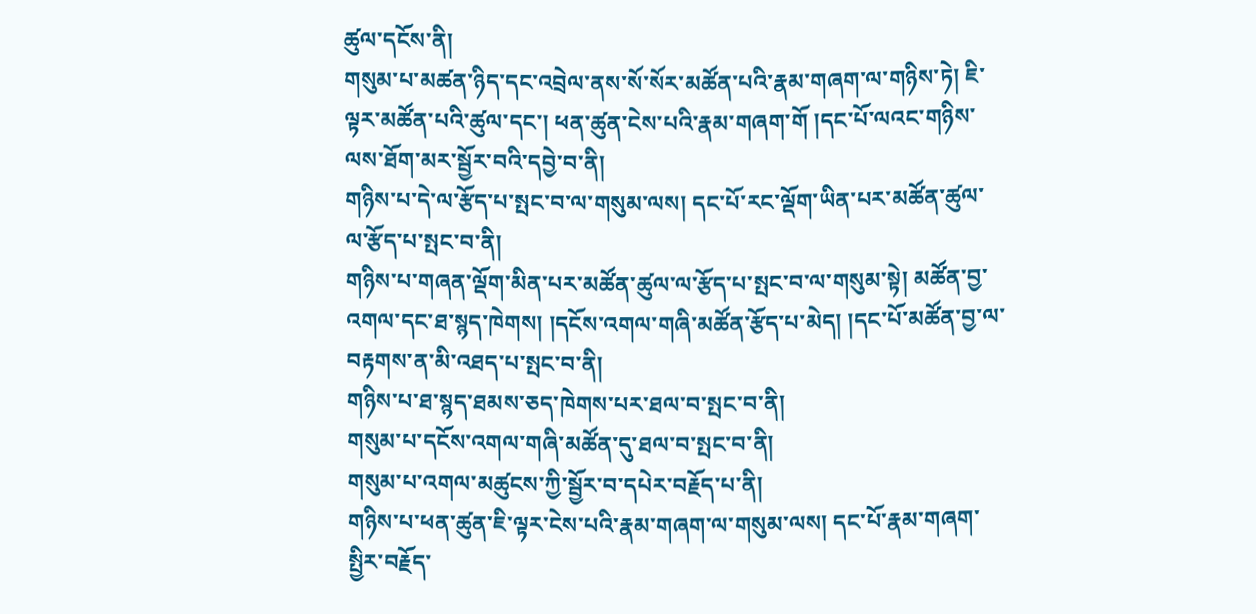ཚུལ་དངོས་ནི།
གསུམ་པ་མཚན་ཉིད་དང་འབྲེལ་ནས་སོ་སོར་མཚོན་པའི་རྣམ་གཞག་ལ་གཉིས་ཏེ། ཇི་ལྟར་མཚོན་པའི་ཚུལ་དང་། ཕན་ཚུན་ངེས་པའི་རྣམ་གཞག་གོ །དང་པོ་ལའང་གཉིས་ལས་ཐོག་མར་སྦྱོར་བའི་དབྱེ་བ་ནི།
གཉིས་པ་དེ་ལ་རྩོད་པ་སྤང་བ་ལ་གསུམ་ལས། དང་པོ་རང་ལྡོག་ཡིན་པར་མཚོན་ཚུལ་ལ་རྩོད་པ་སྤང་བ་ནི།
གཉིས་པ་གཞན་ལྡོག་མིན་པར་མཚོན་ཚུལ་ལ་རྩོད་པ་སྤང་བ་ལ་གསུམ་སྟེ། མཚོན་བྱ་འགལ་དང་ཐ་སྙད་ཁེགས། །དངོས་འགལ་གཞི་མཚོན་རྩོད་པ་མེད། །དང་པོ་མཚོན་བྱ་ལ་བརྟགས་ན་མི་འཐད་པ་སྤང་བ་ནི།
གཉིས་པ་ཐ་སྙད་ཐམས་ཅད་ཁེགས་པར་ཐལ་བ་སྤང་བ་ནི།
གསུམ་པ་དངོས་འགལ་གཞི་མཚོན་དུ་ཐལ་བ་སྤང་བ་ནི།
གསུམ་པ་འགལ་མཚུངས་ཀྱི་སྦྱོར་བ་དཔེར་བརྗོད་པ་ནི།
གཉིས་པ་ཕན་ཚུན་ཇི་ལྟར་ངེས་པའི་རྣམ་གཞག་ལ་གསུམ་ལས། དང་པོ་རྣམ་གཞག་སྤྱིར་བརྗོད་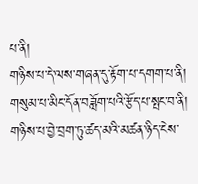པ་ནི།
གཉིས་པ་དེ་ལས་གཞན་དུ་རྟོག་པ་དགག་པ་ནི།
གསུམ་པ་མིང་དོན་བཟློག་པའི་རྩོད་པ་སྤང་བ་ནི།
གཉིས་པ་བྱེ་བྲག་ཏུ་ཚད་མའི་མཚན་ཉིད་ངེས་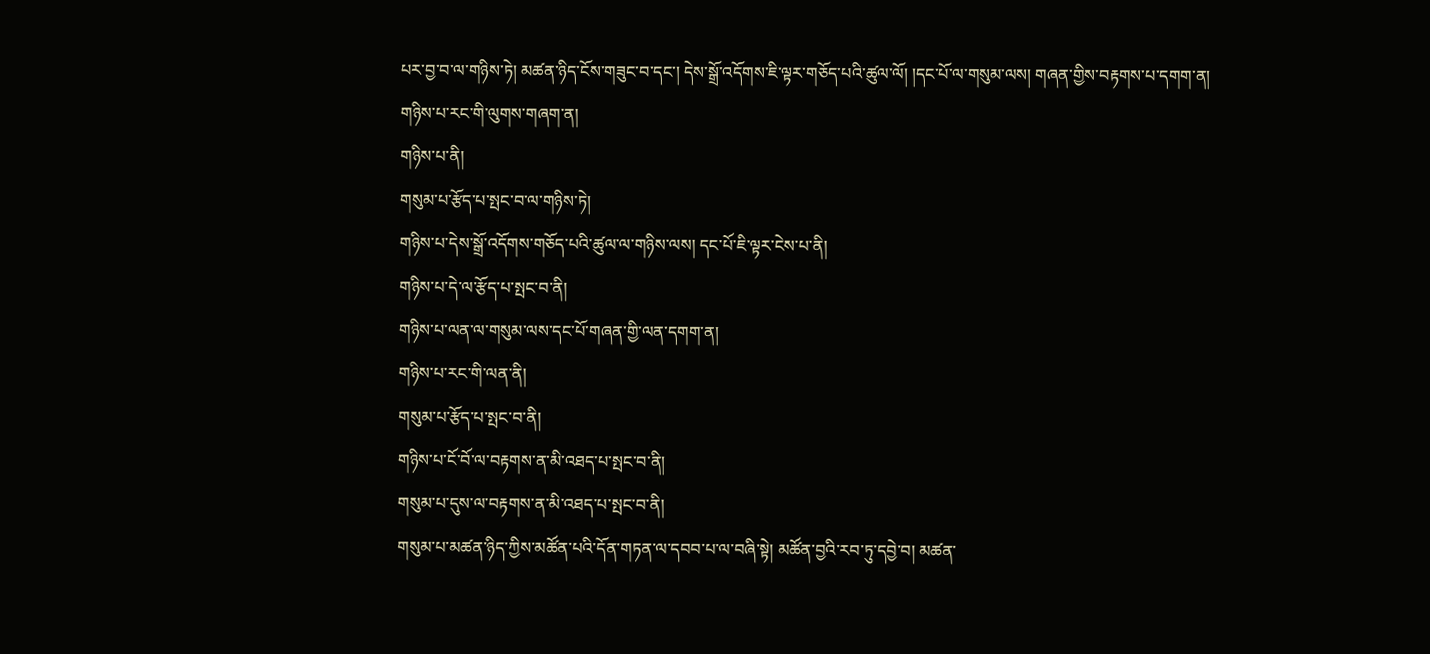པར་བྱ་བ་ལ་གཉིས་ཏེ། མཚན་ཉིད་ངོས་གཟུང་བ་དང་། དེས་སྒྲོ་འདོགས་ཇི་ལྟར་གཅོད་པའི་ཚུལ་ལོ། །དང་པོ་ལ་གསུམ་ལས། གཞན་གྱིས་བརྟགས་པ་དགག་ན།
གཉིས་པ་རང་གི་ལུགས་གཞག་ན།
གཉིས་པ་ནི།
གསུམ་པ་རྩོད་པ་སྤང་བ་ལ་གཉིས་ཏེ།
གཉིས་པ་དེས་སྒྲོ་འདོགས་གཅོད་པའི་ཚུལ་ལ་གཉིས་ལས། དང་པོ་ཇི་ལྟར་ངེས་པ་ནི།
གཉིས་པ་དེ་ལ་རྩོད་པ་སྤང་བ་ནི།
གཉིས་པ་ལན་ལ་གསུམ་ལས་དང་པོ་གཞན་གྱི་ལན་དགག་ན།
གཉིས་པ་རང་གི་ལན་ནི།
གསུམ་པ་རྩོད་པ་སྤང་བ་ནི།
གཉིས་པ་ངོ་བོ་ལ་བརྟགས་ན་མི་འཐད་པ་སྤང་བ་ནི།
གསུམ་པ་དུས་ལ་བརྟགས་ན་མི་འཐད་པ་སྤང་བ་ནི།
གསུམ་པ་མཚན་ཉིད་ཀྱིས་མཚོན་པའི་དོན་གཏན་ལ་དབབ་པ་ལ་བཞི་སྟེ། མཚོན་བྱའི་རབ་ཏུ་དབྱེ་བ། མཚན་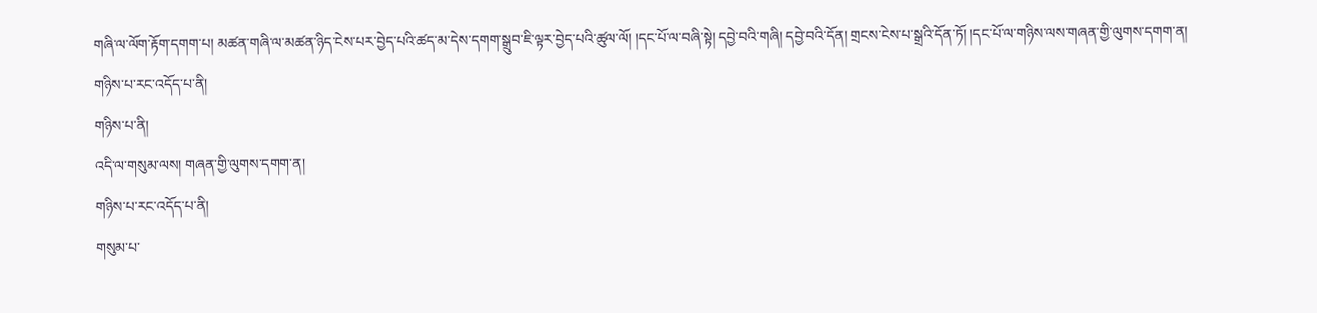གཞི་ལ་ལོག་རྟོག་དགག་པ། མཚན་གཞི་ལ་མཚན་ཉིད་ངེས་པར་བྱེད་པའི་ཚད་མ་དེས་དགག་སྒྲུབ་ཇི་ལྟར་བྱེད་པའི་ཚུལ་ལོ། །དང་པོ་ལ་བཞི་སྟེ། དབྱེ་བའི་གཞི། དབྱེ་བའི་དོན། གྲངས་ངེས་པ་སྒྲའི་དོན་ཏོ། །དང་པོ་ལ་གཉིས་ལས་གཞན་གྱི་ལུགས་དགག་ན།
གཉིས་པ་རང་འདོད་པ་ནི།
གཉིས་པ་ནི།
འདི་ལ་གསུམ་ལས། གཞན་གྱི་ལུགས་དགག་ན།
གཉིས་པ་རང་འདོད་པ་ནི།
གསུམ་པ་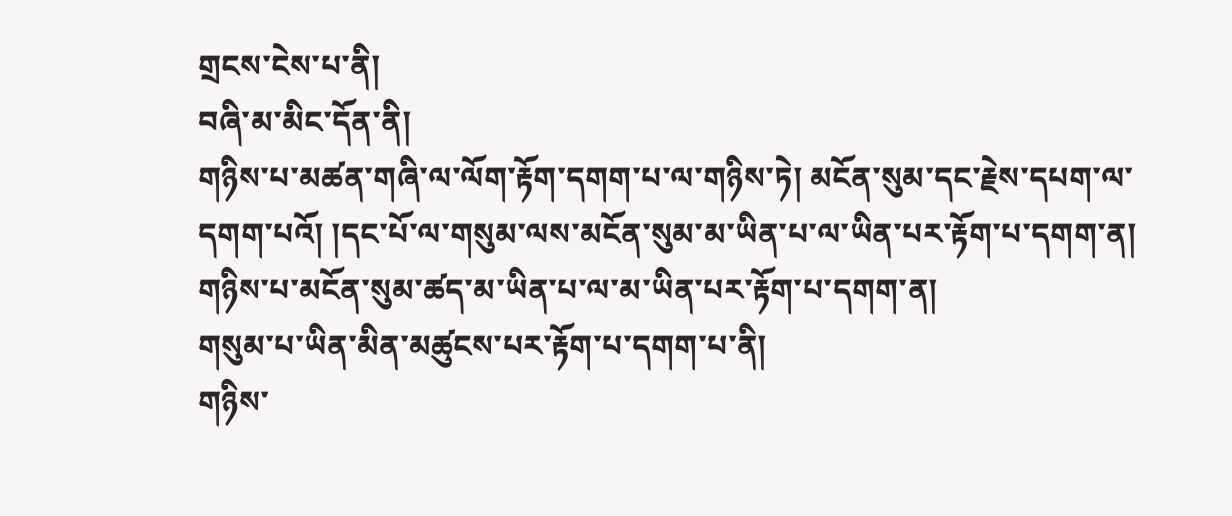གྲངས་ངེས་པ་ནི།
བཞི་མ་མིང་དོན་ནི།
གཉིས་པ་མཚན་གཞི་ལ་ལོག་རྟོག་དགག་པ་ལ་གཉིས་ཏེ། མངོན་སུམ་དང་རྗེས་དཔག་ལ་དགག་པའོ། །དང་པོ་ལ་གསུམ་ལས་མངོན་སུམ་མ་ཡིན་པ་ལ་ཡིན་པར་རྟོག་པ་དགག་ན།
གཉིས་པ་མངོན་སུམ་ཚད་མ་ཡིན་པ་ལ་མ་ཡིན་པར་རྟོག་པ་དགག་ན།
གསུམ་པ་ཡིན་མིན་མཚུངས་པར་རྟོག་པ་དགག་པ་ནི།
གཉིས་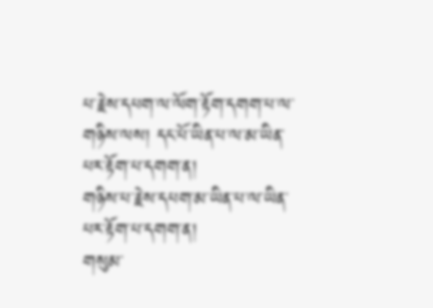པ་རྗེས་དཔག་ལ་ལོག་རྟོག་དགག་པ་ལ་གཉིས་ལས། དང་པོ་ཡིན་པ་ལ་མ་ཡིན་པར་རྟོག་པ་དགག་ན།
གཉིས་པ་རྗེས་དཔག་མ་ཡིན་པ་ལ་ཡིན་པར་རྟོག་པ་དགག་ན།
གསུམ་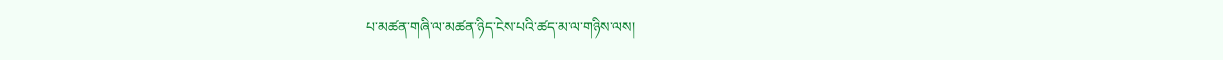པ་མཚན་གཞི་ལ་མཚན་ཉིད་ངེས་པའི་ཚད་མ་ལ་གཉིས་ལས།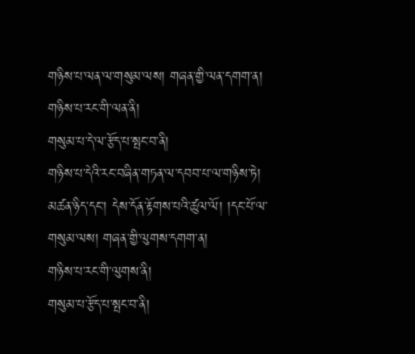གཉིས་པ་ལན་ལ་གསུམ་ལས། གཞན་གྱི་ལན་དགག་ན།
གཉིས་པ་རང་གི་ལན་ནི།
གསུམ་པ་དེ་ལ་རྩོད་པ་སྤང་བ་ནི།
གཉིས་པ་དེའི་རང་བཞིན་གཏན་ལ་དབབ་པ་ལ་གཉིས་ཏེ། མཚན་ཉིད་དང་། དེས་དོན་རྟོགས་པའི་ཚུལ་ལོ། །དང་པོ་ལ་གསུམ་ལས། གཞན་གྱི་ལུགས་དགག་ན།
གཉིས་པ་རང་གི་ལུགས་ནི།
གསུམ་པ་རྩོད་པ་སྤང་བ་ནི།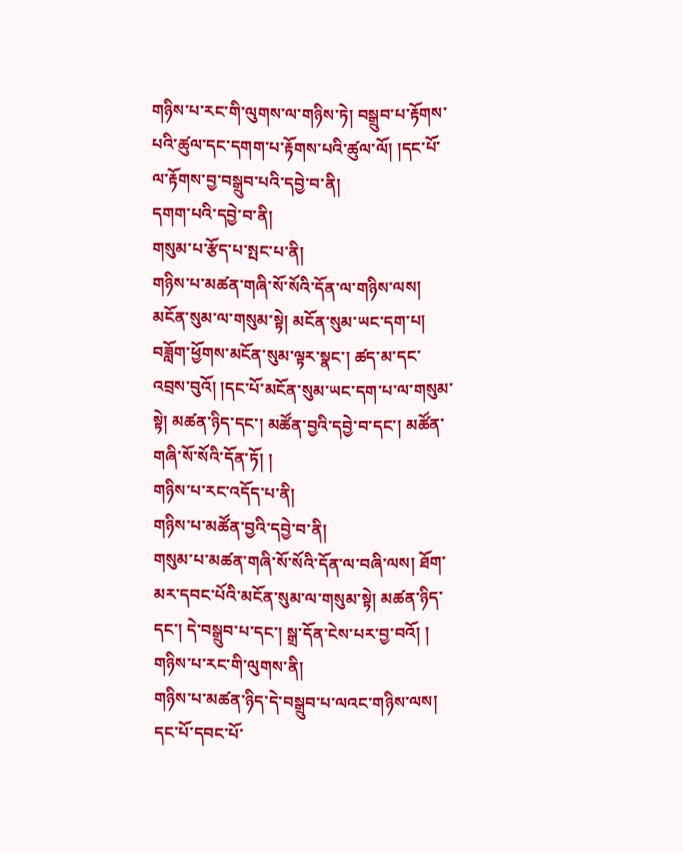གཉིས་པ་རང་གི་ལུགས་ལ་གཉིས་ཏེ། བསྒྲུབ་པ་རྟོགས་པའི་ཚུལ་དང་དགག་པ་རྟོགས་པའི་ཚུལ་ལོ། །དང་པོ་ལ་རྟོགས་བྱ་བསྒྲུབ་པའི་དབྱེ་བ་ནི།
དགག་པའི་དབྱེ་བ་ནི།
གསུམ་པ་རྩོད་པ་སྤང་པ་ནི།
གཉིས་པ་མཚན་གཞི་སོ་སོའི་དོན་ལ་གཉིས་ལས། མངོན་སུམ་ལ་གསུམ་སྟེ། མངོན་སུམ་ཡང་དག་པ། བཟློག་ཕྱོགས་མངོན་སུམ་ལྟར་སྣང་། ཚད་མ་དང་འབྲས་བུའོ། །དང་པོ་མངོན་སུམ་ཡང་དག་པ་ལ་གསུམ་སྟེ། མཚན་ཉིད་དང་། མཚོན་བྱའི་དབྱེ་བ་དང་། མཚོན་གཞི་སོ་སོའི་དོན་ཏོ། །
གཉིས་པ་རང་འདོད་པ་ནི།
གཉིས་པ་མཚོན་བྱའི་དབྱེ་བ་ནི།
གསུམ་པ་མཚན་གཞི་སོ་སོའི་དོན་ལ་བཞི་ལས། ཐོག་མར་དབང་པོའི་མངོན་སུམ་ལ་གསུམ་སྟེ། མཚན་ཉིད་དང་། དེ་བསྒྲུབ་པ་དང་། སྒྲ་དོན་ངེས་པར་བྱ་བའོ། །
གཉིས་པ་རང་གི་ལུགས་ནི།
གཉིས་པ་མཚན་ཉིད་དེ་བསྒྲུབ་པ་ལའང་གཉིས་ལས། དང་པོ་དབང་པོ་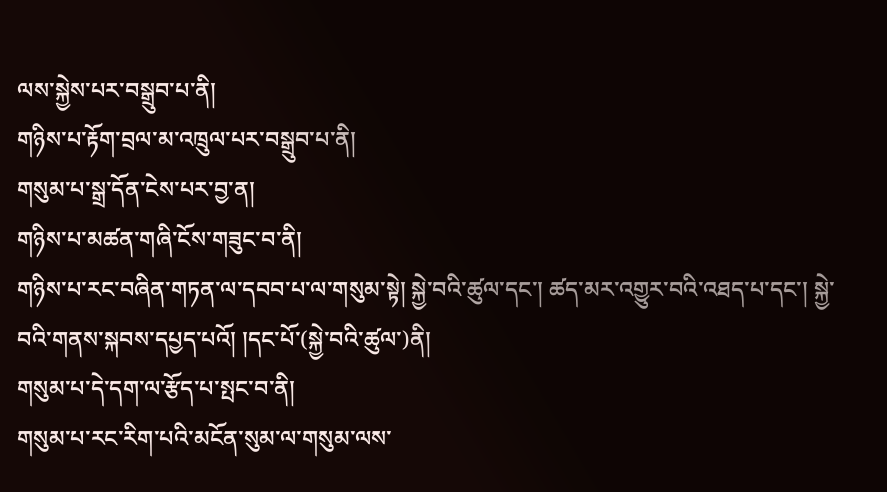ལས་སྐྱེས་པར་བསྒྲུབ་པ་ནི།
གཉིས་པ་རྟོག་བྲལ་མ་འཁྲུལ་པར་བསྒྲུབ་པ་ནི།
གསུམ་པ་སྒྲ་དོན་ངེས་པར་བྱ་ན།
གཉིས་པ་མཚན་གཞི་ངོས་གཟུང་བ་ནི།
གཉིས་པ་རང་བཞིན་གཏན་ལ་དབབ་པ་ལ་གསུམ་སྟེ། སྐྱེ་བའི་ཚུལ་དང་། ཚད་མར་འགྱུར་བའི་འཐད་པ་དང་། སྐྱེ་བའི་གནས་སྐབས་དཔྱད་པའོ། །དང་པོ་(སྐྱེ་བའི་ཚུལ་)ནི།
གསུམ་པ་དེ་དག་ལ་རྩོད་པ་སྤང་བ་ནི།
གསུམ་པ་རང་རིག་པའི་མངོན་སུམ་ལ་གསུམ་ལས་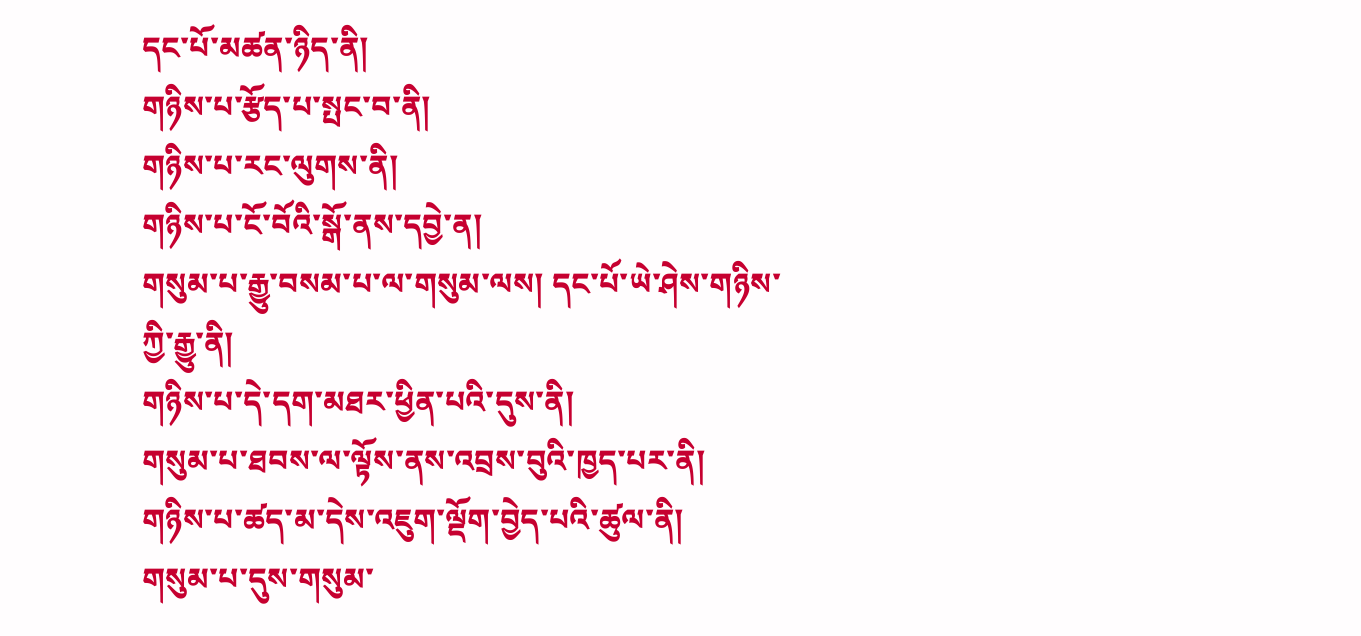དང་པོ་མཚན་ཉིད་ནི།
གཉིས་པ་རྩོད་པ་སྤང་བ་ནི།
གཉིས་པ་རང་ལུགས་ནི།
གཉིས་པ་ངོ་བོའི་སྒོ་ནས་དབྱེ་ན།
གསུམ་པ་རྒྱུ་བསམ་པ་ལ་གསུམ་ལས། དང་པོ་ཡེ་ཤེས་གཉིས་ཀྱི་རྒྱུ་ནི།
གཉིས་པ་དེ་དག་མཐར་ཕྱིན་པའི་དུས་ནི།
གསུམ་པ་ཐབས་ལ་ལྟོས་ནས་འབྲས་བུའི་ཁྱད་པར་ནི།
གཉིས་པ་ཚད་མ་དེས་འཇུག་ལྡོག་བྱེད་པའི་ཚུལ་ནི།
གསུམ་པ་དུས་གསུམ་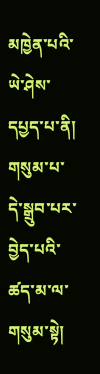མཁྱེན་པའི་ཡེ་ཤེས་དཔྱད་པ་ནི།
གསུམ་པ་དེ་སྒྲུབ་པར་བྱེད་པའི་ཚད་མ་ལ་གསུམ་སྟེ།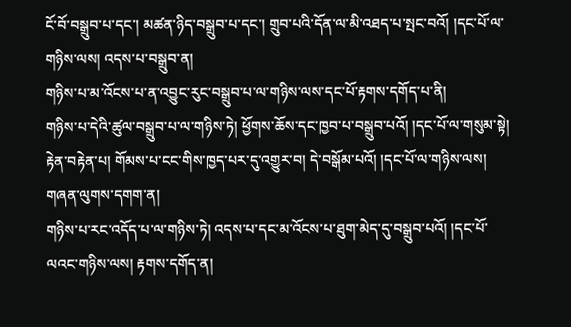ངོ་བོ་བསྒྲུབ་པ་དང་། མཚན་ཉིད་བསྒྲུབ་པ་དང་། གྲུབ་པའི་དོན་ལ་མི་འཐད་པ་སྤང་བའོ། །དང་པོ་ལ་གཉིས་ལས། འདས་པ་བསྒྲུབ་ན།
གཉིས་པ་མ་འོངས་པ་ན་འབྱུང་རུང་བསྒྲུབ་པ་ལ་གཉིས་ལས་དང་པོ་རྟགས་དགོད་པ་ནི།
གཉིས་པ་དེའི་ཚུལ་བསྒྲུབ་པ་ལ་གཉིས་ཏེ། ཕྱོགས་ཆོས་དང་ཁྱབ་པ་བསྒྲུབ་པའོ། །དང་པོ་ལ་གསུམ་སྟེ། རྟེན་བརྟེན་པ། གོམས་པ་ངང་གིས་ཁྱད་པར་དུ་འགྱུར་བ། དེ་བསྒོམ་པའོ། །དང་པོ་ལ་གཉིས་ལས། གཞན་ལུགས་དགག་ན།
གཉིས་པ་རང་འདོད་པ་ལ་གཉིས་ཏེ། འདས་པ་དང་མ་འོངས་པ་ཐུག་མེད་དུ་བསྒྲུབ་པའོ། །དང་པོ་ལའང་གཉིས་ལས། རྟགས་དགོད་ན།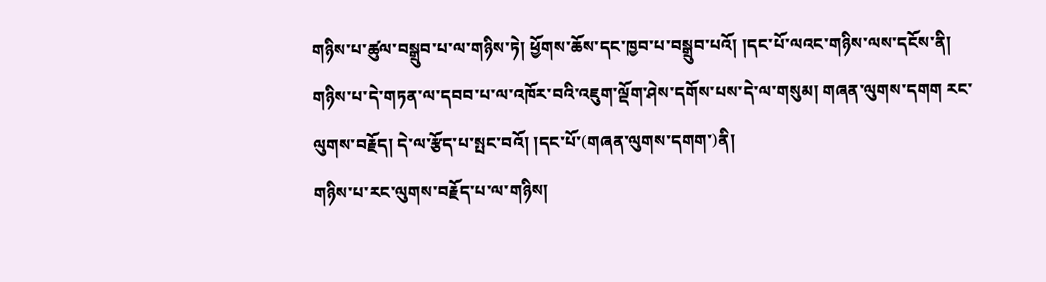གཉིས་པ་ཚུལ་བསྒྲུབ་པ་ལ་གཉིས་ཏེ། ཕྱོགས་ཆོས་དང་ཁྱབ་པ་བསྒྲུབ་པའོ། །དང་པོ་ལའང་གཉིས་ལས་དངོས་ནི།
གཉིས་པ་དེ་གཏན་ལ་དབབ་པ་ལ་འཁོར་བའི་འཇུག་ལྡོག་ཤེས་དགོས་པས་དེ་ལ་གསུམ། གཞན་ལུགས་དགག རང་ལུགས་བརྗོད། དེ་ལ་རྩོད་པ་སྤང་བའོ། །དང་པོ་(གཞན་ལུགས་དགག་)ནི།
གཉིས་པ་རང་ལུགས་བརྗོད་པ་ལ་གཉིས།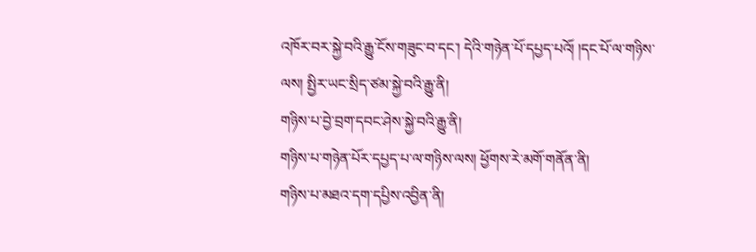འཁོར་བར་སྐྱེ་བའི་རྒྱུ་ངོས་གཟུང་བ་དང་། དེའི་གཉེན་པོ་དཔྱད་པའོ། །དང་པོ་ལ་གཉིས་ལས། སྤྱིར་ཡང་སྲིད་ཙམ་སྐྱེ་བའི་རྒྱུ་ནི།
གཉིས་པ་བྱེ་བྲག་དབང་ཤེས་སྐྱེ་བའི་རྒྱུ་ནི།
གཉིས་པ་གཉེན་པོར་དཔྱད་པ་ལ་གཉིས་ལས། ཕྱོགས་རེ་མགོ་གནོན་ནི།
གཉིས་པ་མཐའ་དག་དཔྱིས་འབྱིན་ནི།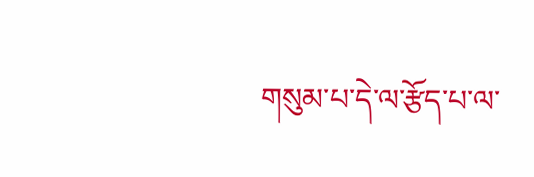གསུམ་པ་དེ་ལ་རྩོད་པ་ལ་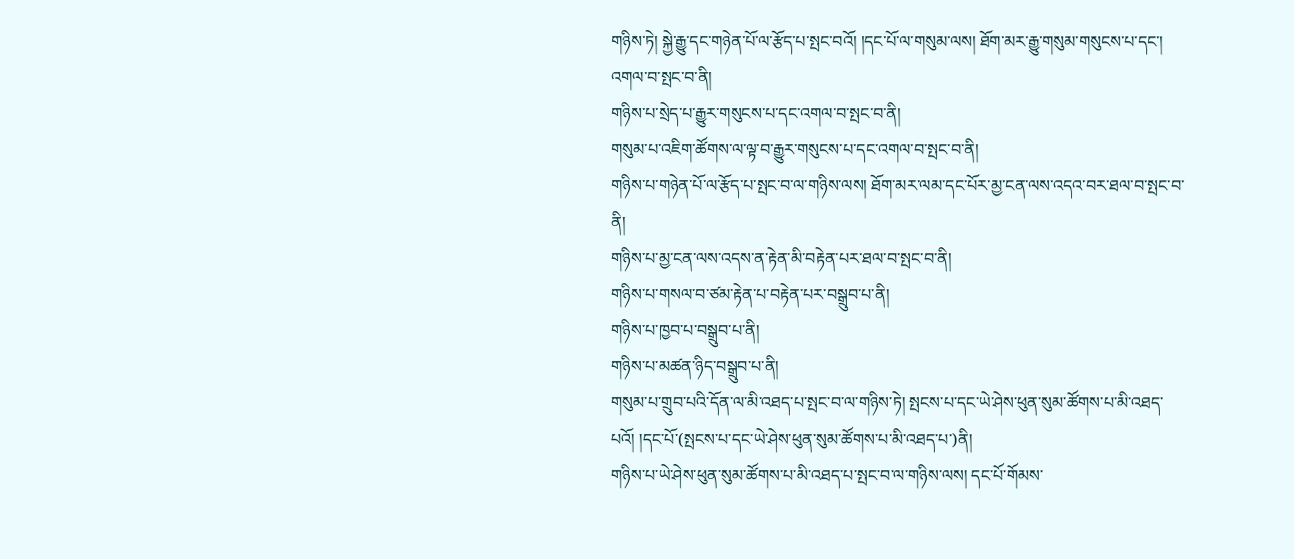གཉིས་ཏེ། སྐྱེ་རྒྱུ་དང་གཉེན་པོ་ལ་རྩོད་པ་སྤང་བའོ། །དང་པོ་ལ་གསུམ་ལས། ཐོག་མར་རྒྱུ་གསུམ་གསུངས་པ་དང་། འགལ་བ་སྤང་བ་ནི།
གཉིས་པ་སྲེད་པ་རྒྱུར་གསུངས་པ་དང་འགལ་བ་སྤང་བ་ནི།
གསུམ་པ་འཇིག་ཚོགས་ལ་ལྟ་བ་རྒྱུར་གསུངས་པ་དང་འགལ་བ་སྤང་བ་ནི།
གཉིས་པ་གཉེན་པོ་ལ་རྩོད་པ་སྤང་བ་ལ་གཉིས་ལས། ཐོག་མར་ལམ་དང་པོར་མྱ་ངན་ལས་འདའ་བར་ཐལ་བ་སྤང་བ་ནི།
གཉིས་པ་མྱ་ངན་ལས་འདས་ན་རྟེན་མི་བརྟེན་པར་ཐལ་བ་སྤང་བ་ནི།
གཉིས་པ་གསལ་བ་ཙམ་རྟེན་པ་བརྟེན་པར་བསྒྲུབ་པ་ནི།
གཉིས་པ་ཁྱབ་པ་བསྒྲུབ་པ་ནི།
གཉིས་པ་མཚན་ཉིད་བསྒྲུབ་པ་ནི།
གསུམ་པ་གྲུབ་པའི་དོན་ལ་མི་འཐད་པ་སྤང་བ་ལ་གཉིས་ཏེ། སྤངས་པ་དང་ཡེ་ཤེས་ཕུན་སུམ་ཚོགས་པ་མི་འཐད་པའོ། །དང་པོ་(སྤངས་པ་དང་ཡེ་ཤེས་ཕུན་སུམ་ཚོགས་པ་མི་འཐད་པ་)ནི།
གཉིས་པ་ཡེ་ཤེས་ཕུན་སུམ་ཚོགས་པ་མི་འཐད་པ་སྤང་བ་ལ་གཉིས་ལས། དང་པོ་གོམས་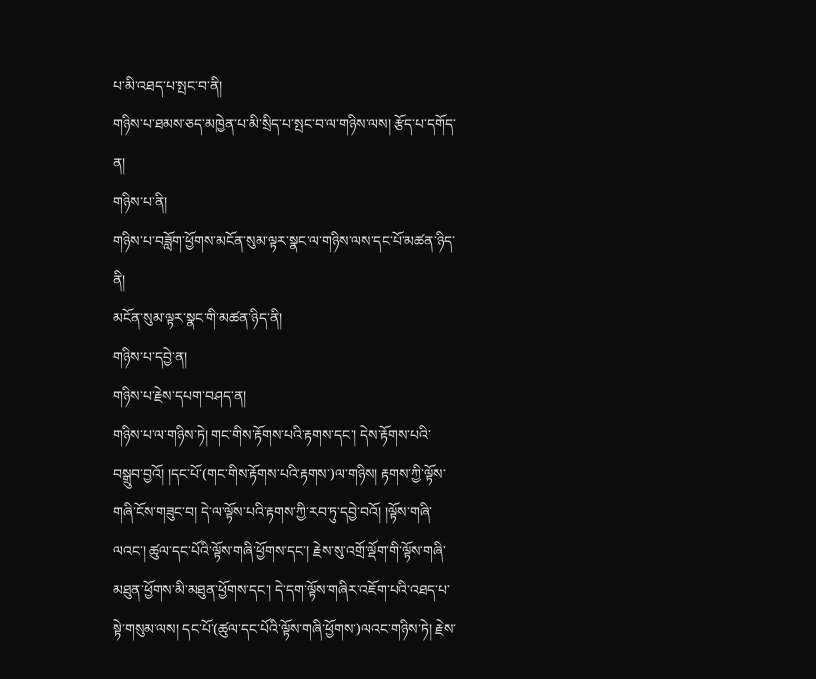པ་མི་འཐད་པ་སྤང་བ་ནི།
གཉིས་པ་ཐམས་ཅད་མཁྱེན་པ་མི་སྲིད་པ་སྤང་བ་ལ་གཉིས་ལས། རྩོད་པ་དགོད་ན།
གཉིས་པ་ནི།
གཉིས་པ་བཟློག་ཕྱོགས་མངོན་སུམ་ལྟར་སྣང་ལ་གཉིས་ལས་དང་པོ་མཚན་ཉིད་ནི།
མངོན་སུམ་ལྟར་སྣང་གི་མཚན་ཉིད་ནི།
གཉིས་པ་དབྱེ་ན།
གཉིས་པ་རྗེས་དཔག་བཤད་ན།
གཉིས་པ་ལ་གཉིས་ཏེ། གང་གིས་རྟོགས་པའི་རྟགས་དང་། དེས་རྟོགས་པའི་བསྒྲུབ་བྱའོ། །དང་པོ་(གང་གིས་རྟོགས་པའི་རྟགས་)ལ་གཉིས། རྟགས་ཀྱི་ལྟོས་གཞི་ངོས་གཟུང་བ། དེ་ལ་ལྟོས་པའི་རྟགས་ཀྱི་རབ་ཏུ་དབྱེ་བའོ། །ལྟོས་གཞི་ལའང་། ཚུལ་དང་པོའི་ལྟོས་གཞི་ཕྱོགས་དང་། རྗེས་སུ་འགྲོ་ལྡོག་གི་ལྟོས་གཞི་མཐུན་ཕྱོགས་མི་མཐུན་ཕྱོགས་དང་། དེ་དག་ལྟོས་གཞིར་འཇོག་པའི་འཐད་པ་སྟེ་གསུམ་ལས། དང་པོ་(ཚུལ་དང་པོའི་ལྟོས་གཞི་ཕྱོགས་)ལའང་གཉིས་ཏེ། རྗེས་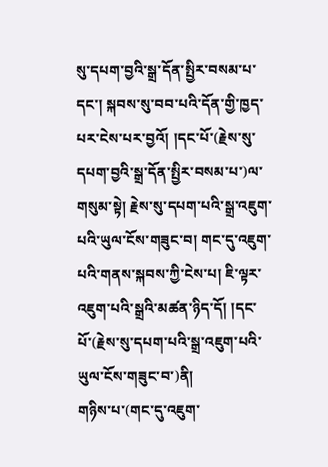སུ་དཔག་བྱའི་སྒྲ་དོན་སྤྱིར་བསམ་པ་དང་། སྐབས་སུ་བབ་པའི་དོན་གྱི་ཁྱད་པར་ངེས་པར་བྱའོ། །དང་པོ་(རྗེས་སུ་དཔག་བྱའི་སྒྲ་དོན་སྤྱིར་བསམ་པ་)ལ་གསུམ་སྟེ། རྗེས་སུ་དཔག་པའི་སྒྲ་འཇུག་པའི་ཡུལ་ངོས་གཟུང་བ། གང་དུ་འཇུག་པའི་གནས་སྐབས་ཀྱི་ངེས་པ། ཇི་ལྟར་འཇུག་པའི་སྒྲའི་མཚན་ཉིད་དོ། །དང་པོ་(རྗེས་སུ་དཔག་པའི་སྒྲ་འཇུག་པའི་ཡུལ་ངོས་གཟུང་བ་)ནི།
གཉིས་པ་(གང་དུ་འཇུག་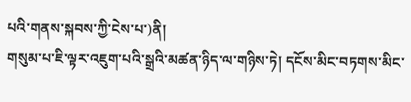པའི་གནས་སྐབས་ཀྱི་ངེས་པ་)ནི།
གསུམ་པ་ཇི་ལྟར་འཇུག་པའི་སྒྲའི་མཚན་ཉིད་ལ་གཉིས་ཏེ། དངོས་མིང་བཏགས་མིང་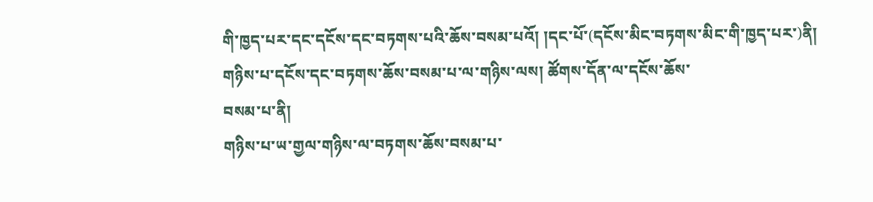གི་ཁྱད་པར་དང་དངོས་དང་བཏགས་པའི་ཆོས་བསམ་པའོ། །དང་པོ་(དངོས་མིང་བཏགས་མིང་གི་ཁྱད་པར་)ནི།
གཉིས་པ་དངོས་དང་བཏགས་ཆོས་བསམ་པ་ལ་གཉིས་ལས། ཚོགས་དོན་ལ་དངོས་ཆོས་
བསམ་པ་ནི།
གཉིས་པ་ཡ་གྱལ་གཉིས་ལ་བཏགས་ཆོས་བསམ་པ་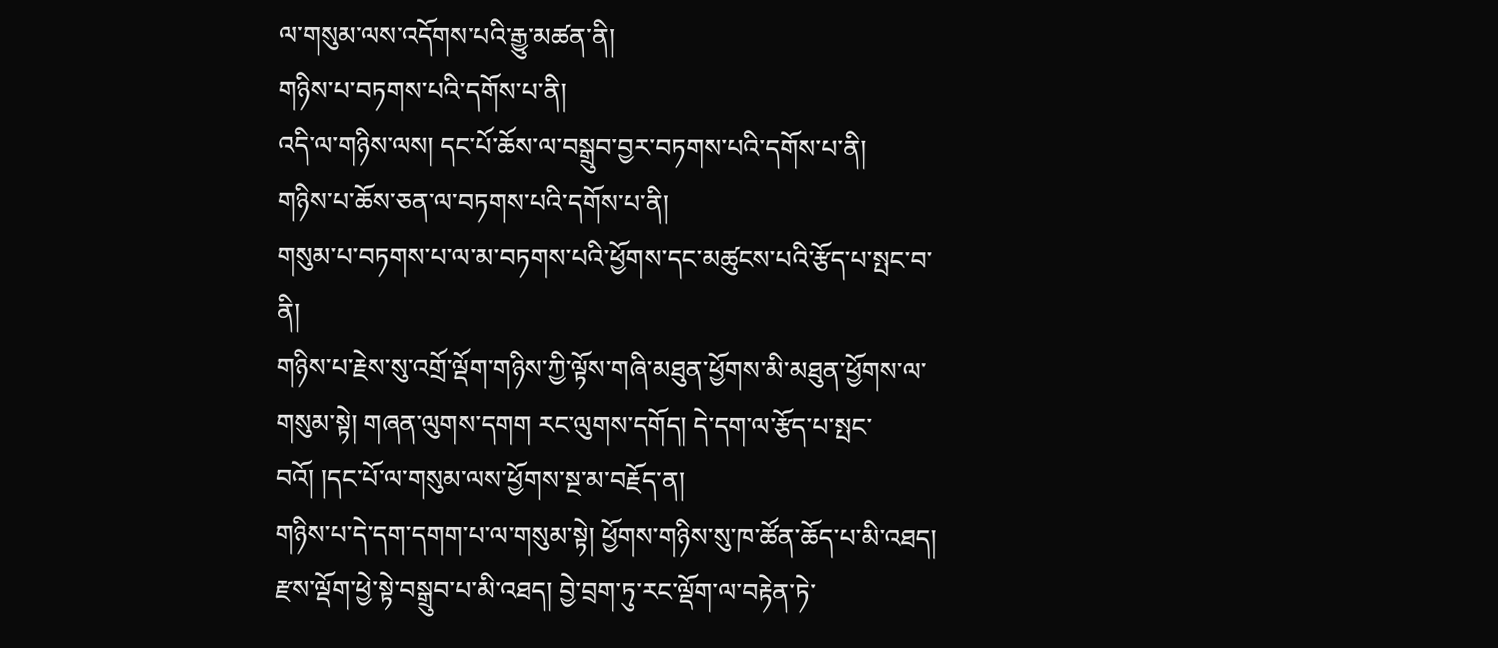ལ་གསུམ་ལས་འདོགས་པའི་རྒྱུ་མཚན་ནི།
གཉིས་པ་བཏགས་པའི་དགོས་པ་ནི།
འདི་ལ་གཉིས་ལས། དང་པོ་ཆོས་ལ་བསྒྲུབ་བྱར་བཏགས་པའི་དགོས་པ་ནི།
གཉིས་པ་ཆོས་ཅན་ལ་བཏགས་པའི་དགོས་པ་ནི།
གསུམ་པ་བཏགས་པ་ལ་མ་བཏགས་པའི་ཕྱོགས་དང་མཚུངས་པའི་རྩོད་པ་སྤང་བ་ནི།
གཉིས་པ་རྗེས་སུ་འགྲོ་ལྡོག་གཉིས་ཀྱི་ལྟོས་གཞི་མཐུན་ཕྱོགས་མི་མཐུན་ཕྱོགས་ལ་གསུམ་སྟེ། གཞན་ལུགས་དགག རང་ལུགས་དགོད། དེ་དག་ལ་རྩོད་པ་སྤང་བའོ། །དང་པོ་ལ་གསུམ་ལས་ཕྱོགས་སྔ་མ་བརྗོད་ན།
གཉིས་པ་དེ་དག་དགག་པ་ལ་གསུམ་སྟེ། ཕྱོགས་གཉིས་སུ་ཁ་ཚོན་ཆོད་པ་མི་འཐད། རྫས་ལྡོག་ཕྱེ་སྟེ་བསྒྲུབ་པ་མི་འཐད། བྱེ་བྲག་ཏུ་རང་ལྡོག་ལ་བརྟེན་ཏེ་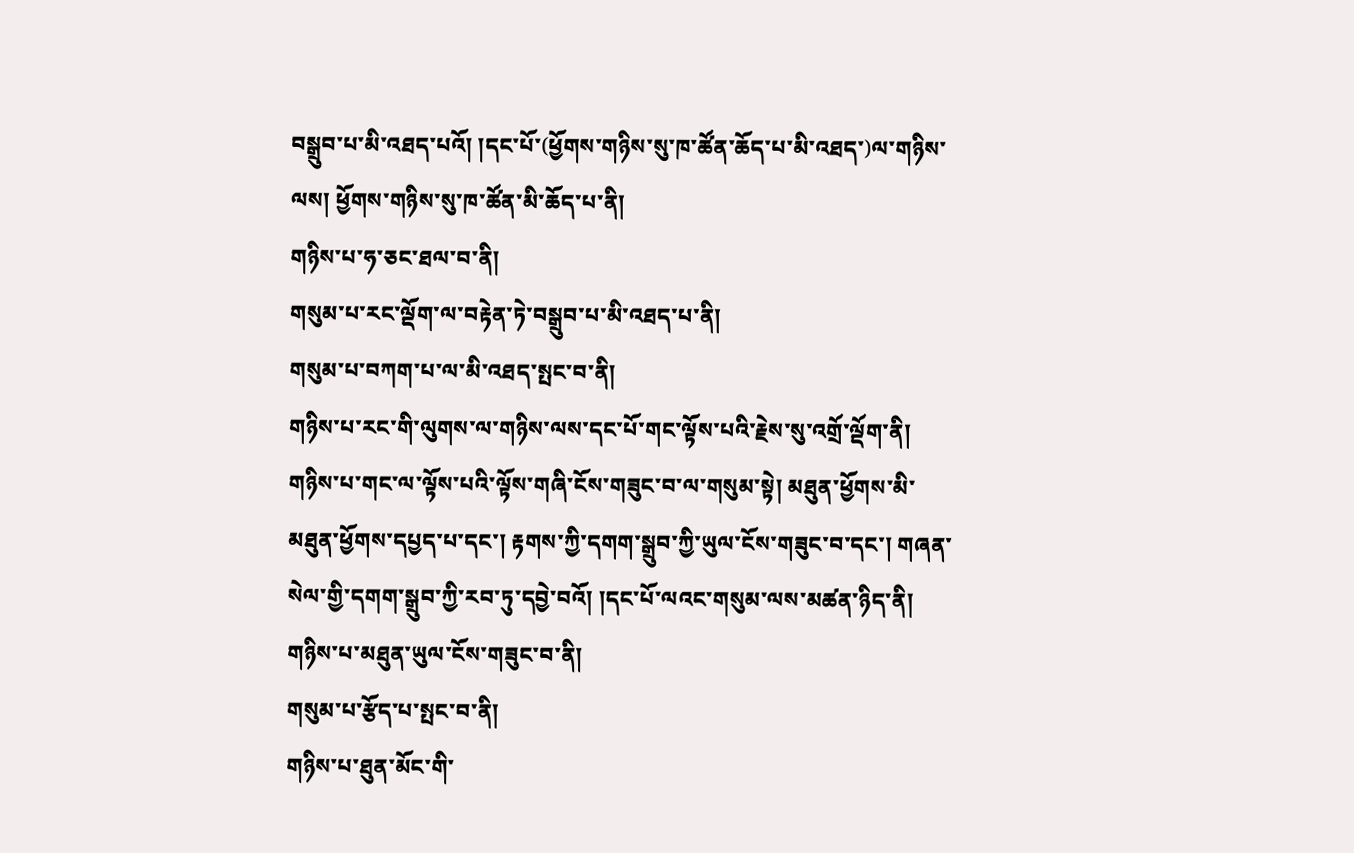བསྒྲུབ་པ་མི་འཐད་པའོ། །དང་པོ་(ཕྱོགས་གཉིས་སུ་ཁ་ཚོན་ཆོད་པ་མི་འཐད་)ལ་གཉིས་ལས། ཕྱོགས་གཉིས་སུ་ཁ་ཚོན་མི་ཆོད་པ་ནི།
གཉིས་པ་ཧ་ཅང་ཐལ་བ་ནི།
གསུམ་པ་རང་ལྡོག་ལ་བརྟེན་ཏེ་བསྒྲུབ་པ་མི་འཐད་པ་ནི།
གསུམ་པ་བཀག་པ་ལ་མི་འཐད་སྤང་བ་ནི།
གཉིས་པ་རང་གི་ལུགས་ལ་གཉིས་ལས་དང་པོ་གང་ལྟོས་པའི་རྗེས་སུ་འགྲོ་ལྡོག་ནི།
གཉིས་པ་གང་ལ་ལྟོས་པའི་ལྟོས་གཞི་ངོས་གཟུང་བ་ལ་གསུམ་སྟེ། མཐུན་ཕྱོགས་མི་མཐུན་ཕྱོགས་དཔྱད་པ་དང་། རྟགས་ཀྱི་དགག་སྒྲུབ་ཀྱི་ཡུལ་ངོས་གཟུང་བ་དང་། གཞན་སེལ་གྱི་དགག་སྒྲུབ་ཀྱི་རབ་ཏུ་དབྱེ་བའོ། །དང་པོ་ལའང་གསུམ་ལས་མཚན་ཉིད་ནི།
གཉིས་པ་མཐུན་ཡུལ་ངོས་གཟུང་བ་ནི།
གསུམ་པ་རྩོད་པ་སྤང་བ་ནི།
གཉིས་པ་ཐུན་མོང་གི་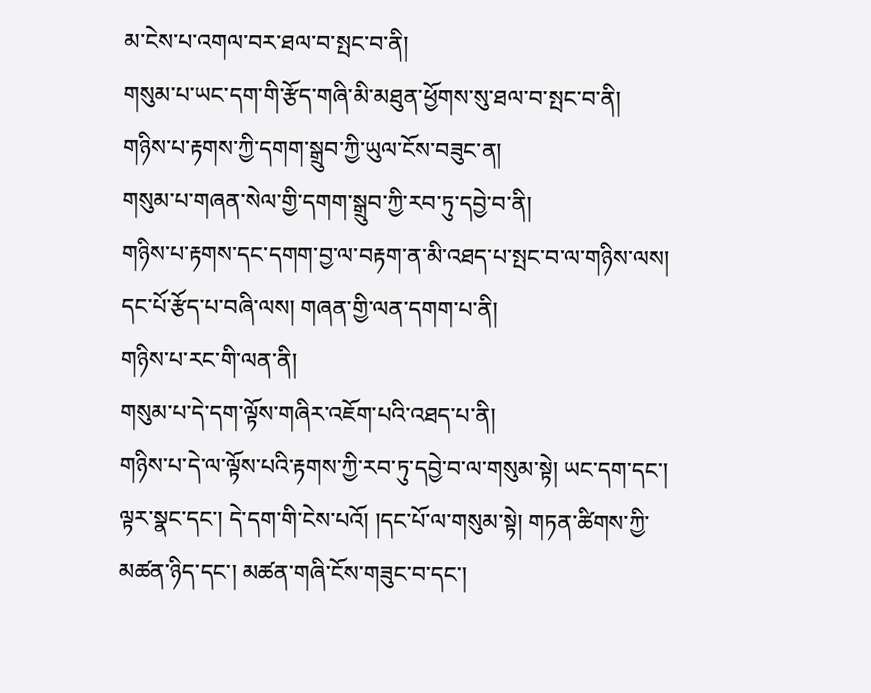མ་ངེས་པ་འགལ་བར་ཐལ་བ་སྤང་བ་ནི།
གསུམ་པ་ཡང་དག་གི་རྩོད་གཞི་མི་མཐུན་ཕྱོགས་སུ་ཐལ་བ་སྤང་བ་ནི།
གཉིས་པ་རྟགས་ཀྱི་དགག་སྒྲུབ་ཀྱི་ཡུལ་ངོས་བཟུང་ན།
གསུམ་པ་གཞན་སེལ་གྱི་དགག་སྒྲུབ་ཀྱི་རབ་ཏུ་དབྱེ་བ་ནི།
གཉིས་པ་རྟགས་དང་དགག་བྱ་ལ་བརྟག་ན་མི་འཐད་པ་སྤང་བ་ལ་གཉིས་ལས། དང་པོ་རྩོད་པ་བཞི་ལས། གཞན་གྱི་ལན་དགག་པ་ནི།
གཉིས་པ་རང་གི་ལན་ནི།
གསུམ་པ་དེ་དག་ལྟོས་གཞིར་འཇོག་པའི་འཐད་པ་ནི།
གཉིས་པ་དེ་ལ་ལྟོས་པའི་རྟགས་ཀྱི་རབ་ཏུ་དབྱེ་བ་ལ་གསུམ་སྟེ། ཡང་དག་དང་། ལྟར་སྣང་དང་། དེ་དག་གི་ངེས་པའོ། །དང་པོ་ལ་གསུམ་སྟེ། གཏན་ཚིགས་ཀྱི་མཚན་ཉིད་དང་། མཚན་གཞི་ངོས་གཟུང་བ་དང་།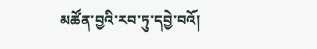མཚོན་བྱའི་རབ་ཏུ་དབྱེ་བའོ།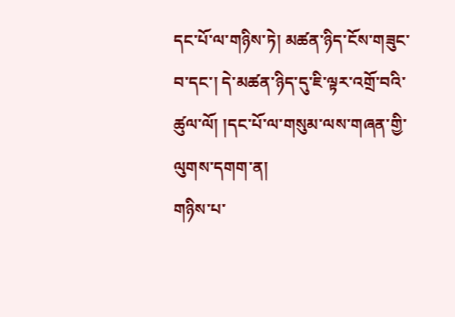དང་པོ་ལ་གཉིས་ཏེ། མཚན་ཉིད་ངོས་གཟུང་བ་དང་། དེ་མཚན་ཉིད་དུ་ཇི་ལྟར་འགྲོ་བའི་ཚུལ་ལོ། །དང་པོ་ལ་གསུམ་ལས་གཞན་གྱི་ལུགས་དགག་ན།
གཉིས་པ་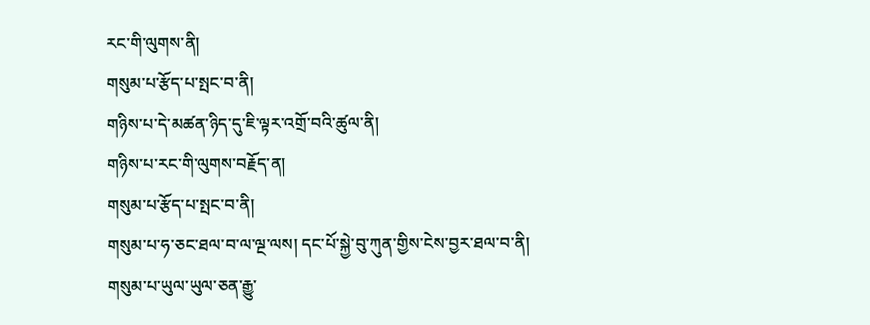རང་གི་ལུགས་ནི།
གསུམ་པ་རྩོད་པ་སྤང་བ་ནི།
གཉིས་པ་དེ་མཚན་ཉིད་དུ་ཇི་ལྟར་འགྲོ་བའི་ཚུལ་ནི།
གཉིས་པ་རང་གི་ལུགས་བརྗོད་ན།
གསུམ་པ་རྩོད་པ་སྤང་བ་ནི།
གསུམ་པ་ཧ་ཅང་ཐལ་བ་ལ་ལྔ་ལས། དང་པོ་སྐྱེ་བུ་ཀུན་གྱིས་ངེས་བྱར་ཐལ་བ་ནི།
གསུམ་པ་ཡུལ་ཡུལ་ཅན་རྒྱུ་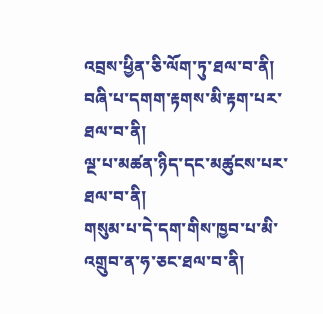འབྲས་ཕྱིན་ཅི་ལོག་ཏུ་ཐལ་བ་ནི།
བཞི་པ་དགག་རྟགས་མི་རྟག་པར་ཐལ་བ་ནི།
ལྔ་པ་མཚན་ཉིད་དང་མཚུངས་པར་ཐལ་བ་ནི།
གསུམ་པ་དེ་དག་གིས་ཁྱབ་པ་མི་འགྲུབ་ན་ཧ་ཅང་ཐལ་བ་ནི།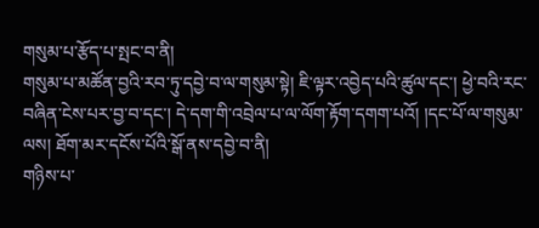གསུམ་པ་རྩོད་པ་སྤང་བ་ནི།
གསུམ་པ་མཚོན་བྱའི་རབ་ཏུ་དབྱེ་བ་ལ་གསུམ་སྟེ། ཇི་ལྟར་འབྱེད་པའི་ཚུལ་དང་། ཕྱེ་བའི་རང་བཞིན་ངེས་པར་བྱ་བ་དང་། དེ་དག་གི་འབྲེལ་པ་ལ་ལོག་རྟོག་དགག་པའོ། །དང་པོ་ལ་གསུམ་ལས། ཐོག་མར་དངོས་པོའི་སྒོ་ནས་དབྱེ་བ་ནི།
གཉིས་པ་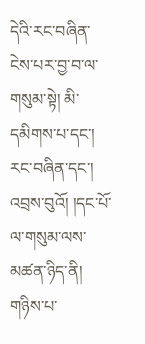དེའི་རང་བཞིན་ངེས་པར་བྱ་བ་ལ་གསུམ་སྟེ། མི་དམིགས་པ་དང་། རང་བཞིན་དང་། འབྲས་བུའོ། །དང་པོ་ལ་གསུམ་ལས་མཚན་ཉིད་ནི།
གཉིས་པ་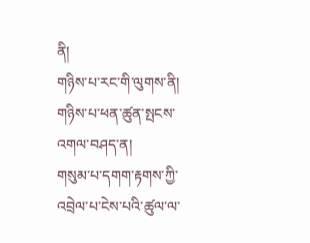ནི།
གཉིས་པ་རང་གི་ལུགས་ནི།
གཉིས་པ་ཕན་ཚུན་སྤངས་འགལ་བཤད་ན།
གསུམ་པ་དགག་རྟགས་ཀྱི་འབྲེལ་པ་ངེས་པའི་ཚུལ་ལ་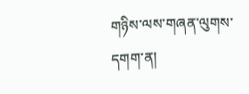གཉིས་ལས་གཞན་ལུགས་དགག་ན།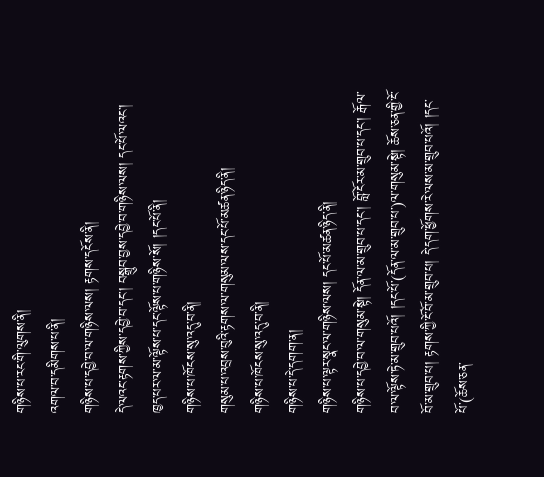གཉིས་པ་རང་གི་ལུགས་ནི།
འགལ་བ་དམིགས་པ་ནི།
གཉིས་པ་དབྱེ་བ་ལ་གཉིས་ལས། རྟགས་དངོས་ནི།
དེ་ལའང་རྟགས་ཀྱིས་དབྱེ་བ་དང་། བསྒྲུབ་བྱས་དབྱེ་བ་གཉིས་ལས། དང་པོ་ལའང་། ཁྱད་པར་ལ་མ་ལྟོས་པ་དང་ལྟོས་པ་གཉིས་སོ། །དང་པོ་ནི།
གཉིས་པ་ཁོངས་སུ་འདུ་བ་ནི།
གསུམ་པ་འབྲས་བུའི་རྟགས་ལ་གསུམ་ལས་དང་པོ་མཚན་ཉིད་ནི།
གཉིས་པ་ཁོངས་སུ་འདུ་བ་ནི།
གཉིས་པ་དེ་དགག་ན།
གཉིས་པ་ལྟར་སྣང་ལ་གཉིས་ལས། དང་པོ་མཚན་ཉིད་ནི།
གཉིས་པ་དབྱེ་བ་ལ་གསུམ་སྟེ། དོན་ལ་མ་གྲུབ་པ་དང་། བློ་ངོར་མ་གྲུབ་པ་དང་། རྒོལ་བ་ལ་ལྟོས་ཏེ་མ་གྲུབ་པའོ། །དང་པོ་(དོན་ལ་མ་གྲུབ་པ་)ལ་གསུམ་སྟེ། ཆོས་ཅན་གྱི་ངོ་བོ་མ་གྲུབ་པ། རྟགས་ཀྱི་ངོ་བོ་མ་གྲུབ་པ། དེ་དག་ཕྱོགས་རེ་ལས་མ་གྲུབ་པའོ། །དང་པོ་(ཆོས་ཅན་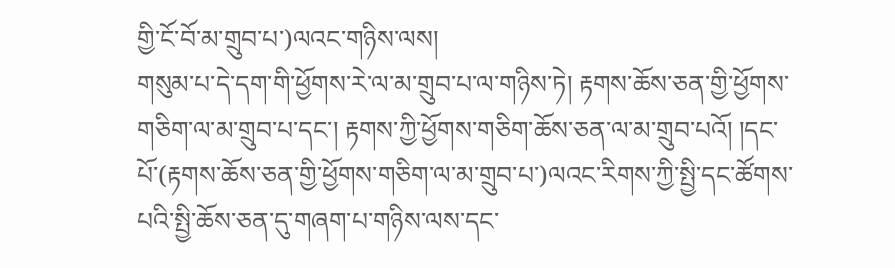གྱི་ངོ་བོ་མ་གྲུབ་པ་)ལའང་གཉིས་ལས།
གསུམ་པ་དེ་དག་གི་ཕྱོགས་རེ་ལ་མ་གྲུབ་པ་ལ་གཉིས་ཏེ། རྟགས་ཆོས་ཅན་གྱི་ཕྱོགས་གཅིག་ལ་མ་གྲུབ་པ་དང་། རྟགས་ཀྱི་ཕྱོགས་གཅིག་ཆོས་ཅན་ལ་མ་གྲུབ་པའོ། །དང་པོ་(རྟགས་ཆོས་ཅན་གྱི་ཕྱོགས་གཅིག་ལ་མ་གྲུབ་པ་)ལའང་རིགས་ཀྱི་སྤྱི་དང་ཚོགས་པའི་སྤྱི་ཆོས་ཅན་དུ་གཞག་པ་གཉིས་ལས་དང་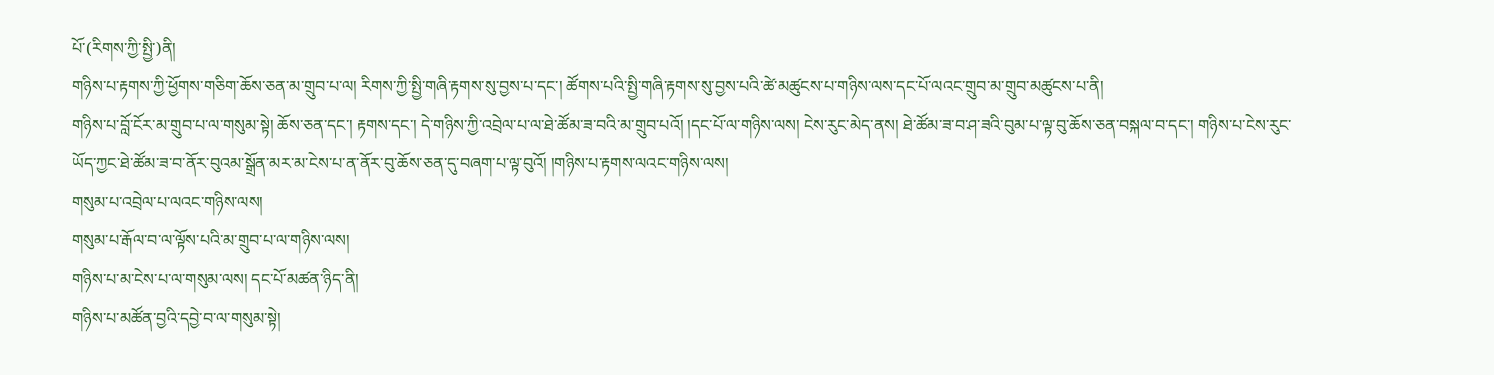པོ་(རིགས་ཀྱི་སྤྱི་)ནི།
གཉིས་པ་རྟགས་ཀྱི་ཕྱོགས་གཅིག་ཆོས་ཅན་མ་གྲུབ་པ་ལ། རིགས་ཀྱི་སྤྱི་གཞི་རྟགས་སུ་བྱས་པ་དང་། ཚོགས་པའི་སྤྱི་གཞི་རྟགས་སུ་བྱས་པའི་ཚེ་མཚུངས་པ་གཉིས་ལས་དང་པོ་ལའང་གྲུབ་མ་གྲུབ་མཚུངས་པ་ནི།
གཉིས་པ་བློ་ངོར་མ་གྲུབ་པ་ལ་གསུམ་སྟེ། ཆོས་ཅན་དང་། རྟགས་དང་། དེ་གཉིས་ཀྱི་འབྲེལ་པ་ལ་ཐེ་ཚོམ་ཟ་བའི་མ་གྲུབ་པའོ། །དང་པོ་ལ་གཉིས་ལས། ངེས་རུང་མེད་ནས། ཐེ་ཚོམ་ཟ་བ་ཤ་ཟའི་བུམ་པ་ལྟ་བུ་ཆོས་ཅན་བསྐལ་བ་དང་། གཉིས་པ་ངེས་རུང་ཡོད་ཀྱང་ཐེ་ཚོམ་ཟ་བ་ནོར་བུའམ་སྒྲོན་མར་མ་ངེས་པ་ན་ནོར་བུ་ཆོས་ཅན་དུ་བཞག་པ་ལྟ་བུའོ། །གཉིས་པ་རྟགས་ལའང་གཉིས་ལས།
གསུམ་པ་འབྲེལ་པ་ལའང་གཉིས་ལས།
གསུམ་པ་རྒོལ་བ་ལ་ལྟོས་པའི་མ་གྲུབ་པ་ལ་གཉིས་ལས།
གཉིས་པ་མ་ངེས་པ་ལ་གསུམ་ལས། དང་པོ་མཚན་ཉིད་ནི།
གཉིས་པ་མཚོན་བྱའི་དབྱེ་བ་ལ་གསུམ་སྟེ།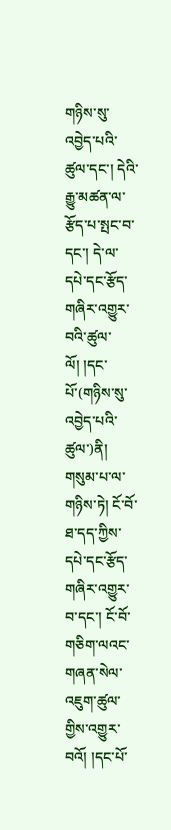གཉིས་སུ་འབྱེད་པའི་ཚུལ་དང་། དེའི་རྒྱུ་མཚན་ལ་རྩོད་པ་སྤང་བ་དང་། དེ་ལ་དཔེ་དང་རྩོད་གཞིར་འགྱུར་བའི་ཚུལ་ལོ། །དང་པོ་(གཉིས་སུ་འབྱེད་པའི་ཚུལ་)ནི།
གསུམ་པ་ལ་གཉིས་ཏེ། ངོ་བོ་ཐ་དད་ཀྱིས་དཔེ་དང་རྩོད་གཞིར་འགྱུར་བ་དང་། ངོ་བོ་གཅིག་ལའང་གཞན་སེལ་འཇུག་ཚུལ་གྱིས་འགྱུར་བའོ། །དང་པོ་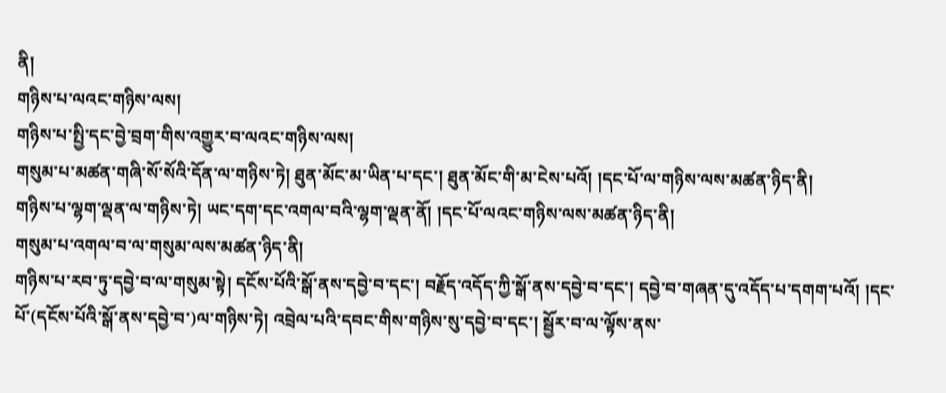ནི།
གཉིས་པ་ལའང་གཉིས་ལས།
གཉིས་པ་སྤྱི་དང་བྱེ་བྲག་གིས་འགྱུར་བ་ལའང་གཉིས་ལས།
གསུམ་པ་མཚན་གཞི་སོ་སོའི་དོན་ལ་གཉིས་ཏེ། ཐུན་མོང་མ་ཡིན་པ་དང་། ཐུན་མོང་གི་མ་ངེས་པའོ། །དང་པོ་ལ་གཉིས་ལས་མཚན་ཉིད་ནི།
གཉིས་པ་ལྷག་ལྡན་ལ་གཉིས་ཏེ། ཡང་དག་དང་འགལ་བའི་ལྷག་ལྡན་ནོ། །དང་པོ་ལའང་གཉིས་ལས་མཚན་ཉིད་ནི།
གསུམ་པ་འགལ་བ་ལ་གསུམ་ལས་མཚན་ཉིད་ནི།
གཉིས་པ་རབ་ཏུ་དབྱེ་བ་ལ་གསུམ་སྟེ། དངོས་པོའི་སྒོ་ནས་དབྱེ་བ་དང་། བརྗོད་འདོད་ཀྱི་སྒོ་ནས་དབྱེ་བ་དང་། དབྱེ་བ་གཞན་དུ་འདོད་པ་དགག་པའོ། །དང་པོ་(དངོས་པོའི་སྒོ་ནས་དབྱེ་བ་)ལ་གཉིས་ཏེ། འབྲེལ་པའི་དབང་གིས་གཉིས་སུ་དབྱེ་བ་དང་། སྦྱོར་བ་ལ་ལྟོས་ནས་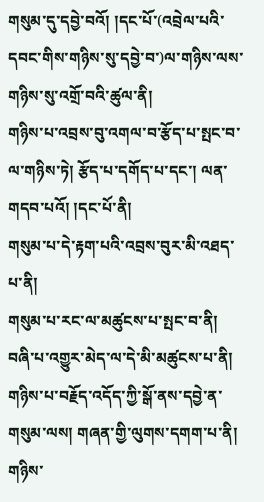གསུམ་དུ་དབྱེ་བའོ། །དང་པོ་(འབྲེལ་པའི་དབང་གིས་གཉིས་སུ་དབྱེ་བ་)ལ་གཉིས་ལས་གཉིས་སུ་འགྲོ་བའི་ཚུལ་ནི།
གཉིས་པ་འབྲས་བུ་འགལ་བ་རྩོད་པ་སྤང་བ་ལ་གཉིས་ཏེ། རྩོད་པ་དགོད་པ་དང་། ལན་གདབ་པའོ། །དང་པོ་ནི།
གསུམ་པ་དེ་རྟག་པའི་འབྲས་བུར་མི་འཐད་པ་ནི།
གསུམ་པ་རང་ལ་མཚུངས་པ་སྤང་བ་ནི།
བཞི་པ་འགྱུར་མེད་ལ་དེ་མི་མཚུངས་པ་ནི།
གཉིས་པ་བརྗོད་འདོད་ཀྱི་སྒོ་ནས་དབྱེ་ན་གསུམ་ལས། གཞན་གྱི་ལུགས་དགག་པ་ནི།
གཉིས་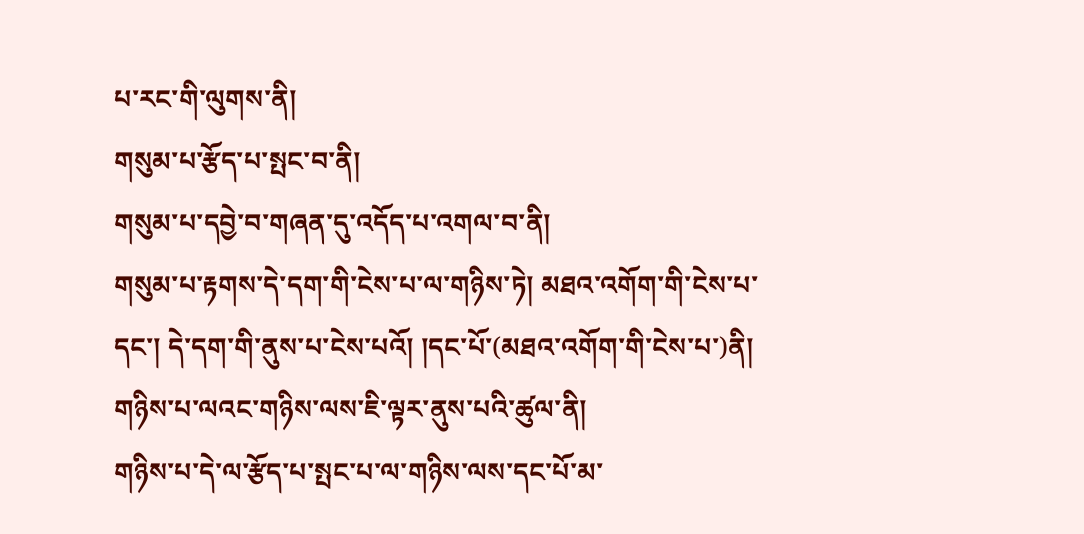པ་རང་གི་ལུགས་ནི།
གསུམ་པ་རྩོད་པ་སྤང་བ་ནི།
གསུམ་པ་དབྱེ་བ་གཞན་དུ་འདོད་པ་འགལ་བ་ནི།
གསུམ་པ་རྟགས་དེ་དག་གི་ངེས་པ་ལ་གཉིས་ཏེ། མཐའ་འགོག་གི་ངེས་པ་དང་། དེ་དག་གི་ནུས་པ་ངེས་པའོ། །དང་པོ་(མཐའ་འགོག་གི་ངེས་པ་)ནི།
གཉིས་པ་ལའང་གཉིས་ལས་ཇི་ལྟར་ནུས་པའི་ཚུལ་ནི།
གཉིས་པ་དེ་ལ་རྩོད་པ་སྤང་པ་ལ་གཉིས་ལས་དང་པོ་མ་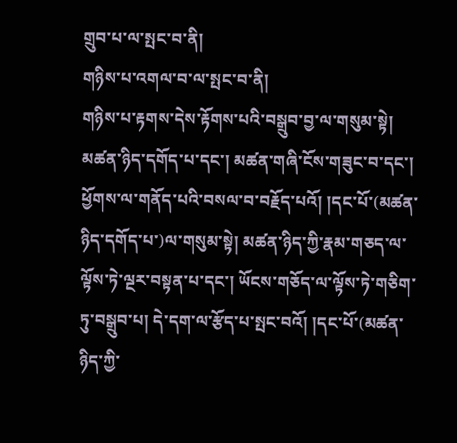གྲུབ་པ་ལ་སྤང་བ་ནི།
གཉིས་པ་འགལ་བ་ལ་སྤང་བ་ནི།
གཉིས་པ་རྟགས་དེས་རྟོགས་པའི་བསྒྲུབ་བྱ་ལ་གསུམ་སྟེ། མཚན་ཉིད་དགོད་པ་དང་། མཚན་གཞི་ངོས་གཟུང་བ་དང་། ཕྱོགས་ལ་གནོད་པའི་བསལ་བ་བརྗོད་པའོ། །དང་པོ་(མཚན་ཉིད་དགོད་པ་)ལ་གསུམ་སྟེ། མཚན་ཉིད་ཀྱི་རྣམ་གཅད་ལ་ལྟོས་ཏེ་ལྔར་བསྟན་པ་དང་། ཡོངས་གཅོད་ལ་ལྟོས་ཏེ་གཅིག་ཏུ་བསྒྲུབ་པ། དེ་དག་ལ་རྩོད་པ་སྤང་བའོ། །དང་པོ་(མཚན་ཉིད་ཀྱི་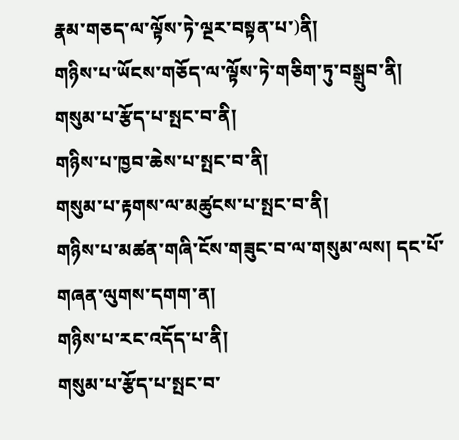རྣམ་གཅད་ལ་ལྟོས་ཏེ་ལྔར་བསྟན་པ་)ནི།
གཉིས་པ་ཡོངས་གཅོད་ལ་ལྟོས་ཏེ་གཅིག་ཏུ་བསྒྲུབ་ནི།
གསུམ་པ་རྩོད་པ་སྤང་བ་ནི།
གཉིས་པ་ཁྱབ་ཆེས་པ་སྤང་བ་ནི།
གསུམ་པ་རྟགས་ལ་མཚུངས་པ་སྤང་བ་ནི།
གཉིས་པ་མཚན་གཞི་ངོས་གཟུང་བ་ལ་གསུམ་ལས། དང་པོ་གཞན་ལུགས་དགག་ན།
གཉིས་པ་རང་འདོད་པ་ནི།
གསུམ་པ་རྩོད་པ་སྤང་བ་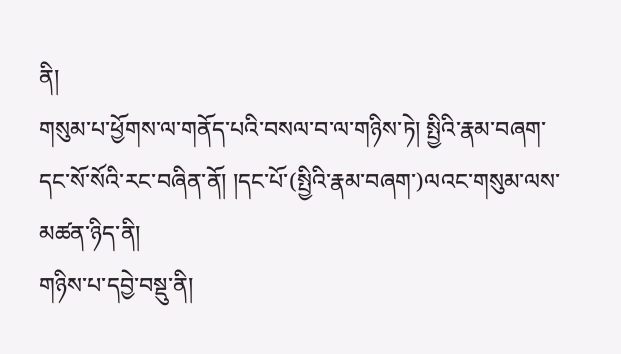ནི།
གསུམ་པ་ཕྱོགས་ལ་གནོད་པའི་བསལ་བ་ལ་གཉིས་ཏེ། སྤྱིའི་རྣམ་བཞག་དང་སོ་སོའི་རང་བཞིན་ནོ། །དང་པོ་(སྤྱིའི་རྣམ་བཞག་)ལའང་གསུམ་ལས་མཚན་ཉིད་ནི།
གཉིས་པ་དབྱེ་བསྡུ་ནི།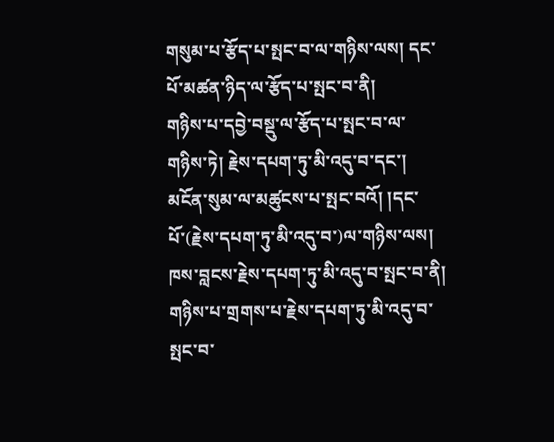གསུམ་པ་རྩོད་པ་སྤང་བ་ལ་གཉིས་ལས། དང་པོ་མཚན་ཉིད་ལ་རྩོད་པ་སྤང་བ་ནི།
གཉིས་པ་དབྱེ་བསྡུ་ལ་རྩོད་པ་སྤང་བ་ལ་གཉིས་ཏེ། རྗེས་དཔག་ཏུ་མི་འདུ་བ་དང་། མངོན་སུམ་ལ་མཚུངས་པ་སྤང་བའོ། །དང་པོ་(རྗེས་དཔག་ཏུ་མི་འདུ་བ་)ལ་གཉིས་ལས། ཁས་བླངས་རྗེས་དཔག་ཏུ་མི་འདུ་བ་སྤང་བ་ནི།
གཉིས་པ་གྲགས་པ་རྗེས་དཔག་ཏུ་མི་འདུ་བ་སྤང་བ་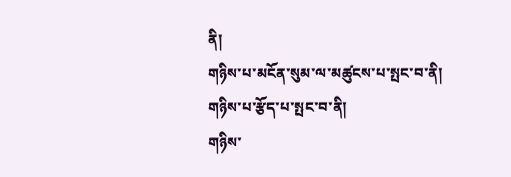ནི།
གཉིས་པ་མངོན་སུམ་ལ་མཚུངས་པ་སྤང་བ་ནི།
གཉིས་པ་རྩོད་པ་སྤང་བ་ནི།
གཉིས་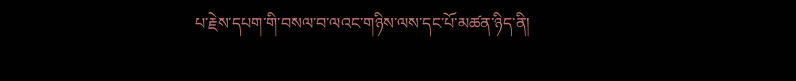པ་རྗེས་དཔག་གི་བསལ་བ་ལའང་གཉིས་ལས་དང་པོ་མཚན་ཉིད་ནི།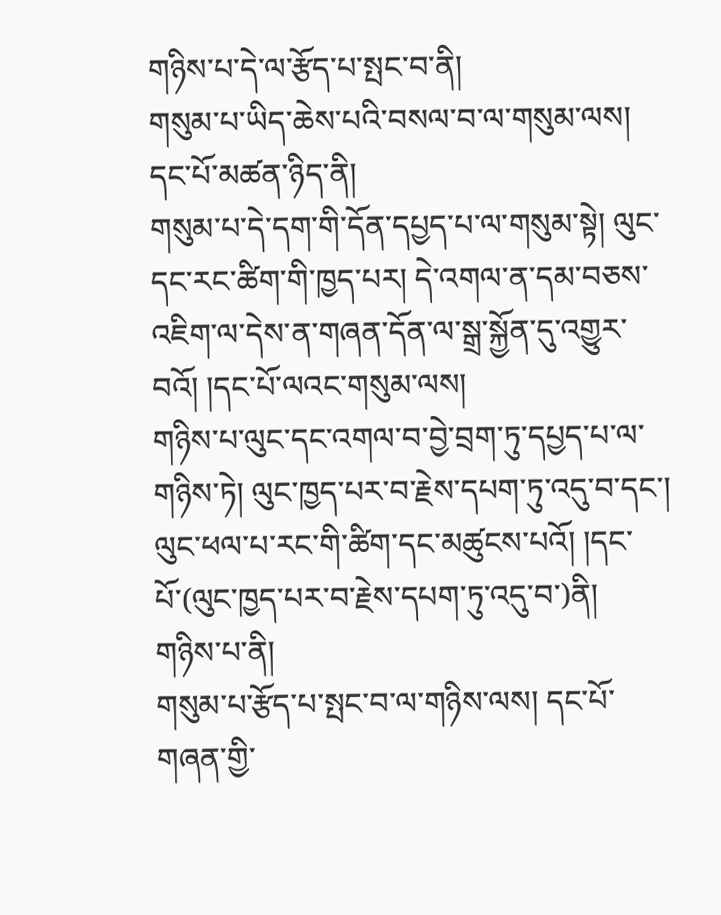གཉིས་པ་དེ་ལ་རྩོད་པ་སྤང་བ་ནི།
གསུམ་པ་ཡིད་ཆེས་པའི་བསལ་བ་ལ་གསུམ་ལས། དང་པོ་མཚན་ཉིད་ནི།
གསུམ་པ་དེ་དག་གི་དོན་དཔྱད་པ་ལ་གསུམ་སྟེ། ལུང་དང་རང་ཚིག་གི་ཁྱད་པར། དེ་འགལ་ན་དམ་བཅས་འཇིག་ལ་དེས་ན་གཞན་དོན་ལ་སྒྲ་སྐྱོན་དུ་འགྱུར་བའོ། །དང་པོ་ལའང་གསུམ་ལས།
གཉིས་པ་ལུང་དང་འགལ་བ་བྱེ་བྲག་ཏུ་དཔྱད་པ་ལ་གཉིས་ཏེ། ལུང་ཁྱད་པར་བ་རྗེས་དཔག་ཏུ་འདུ་བ་དང་། ལུང་ཕལ་པ་རང་གི་ཚིག་དང་མཚུངས་པའོ། །དང་པོ་(ལུང་ཁྱད་པར་བ་རྗེས་དཔག་ཏུ་འདུ་བ་)ནི།
གཉིས་པ་ནི།
གསུམ་པ་རྩོད་པ་སྤང་བ་ལ་གཉིས་ལས། དང་པོ་གཞན་གྱི་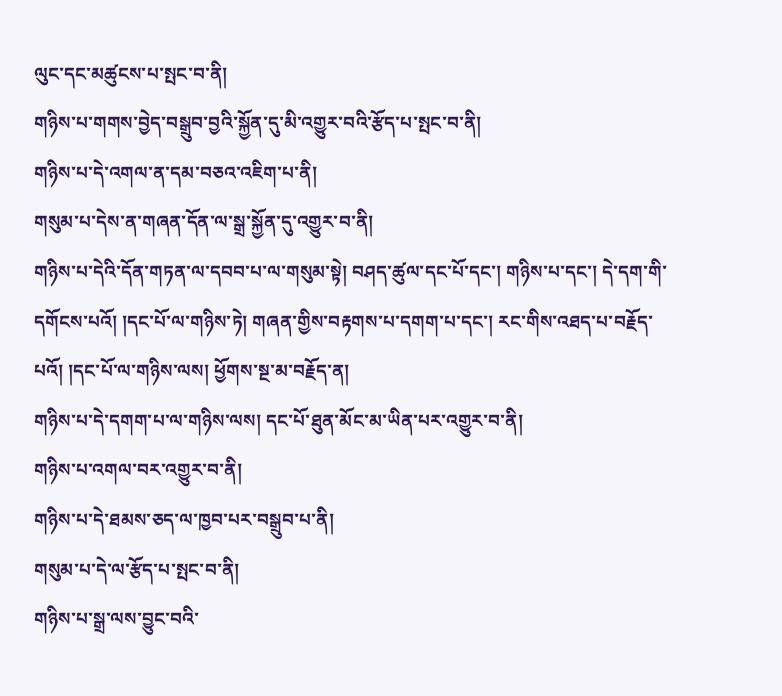ལུང་དང་མཚུངས་པ་སྤང་བ་ནི།
གཉིས་པ་གགས་བྱེད་བསྒྲུབ་བྱའི་སྐྱོན་དུ་མི་འགྱུར་བའི་རྩོད་པ་སྤང་བ་ནི།
གཉིས་པ་དེ་འགལ་ན་དམ་བཅའ་འཇིག་པ་ནི།
གསུམ་པ་དེས་ན་གཞན་དོན་ལ་སྒྲ་སྐྱོན་དུ་འགྱུར་བ་ནི།
གཉིས་པ་དེའི་དོན་གཏན་ལ་དབབ་པ་ལ་གསུམ་སྟེ། བཤད་ཚུལ་དང་པོ་དང་། གཉིས་པ་དང་། དེ་དག་གི་དགོངས་པའོ། །དང་པོ་ལ་གཉིས་ཏེ། གཞན་གྱིས་བརྟགས་པ་དགག་པ་དང་། རང་གིས་འཐད་པ་བརྗོད་པའོ། །དང་པོ་ལ་གཉིས་ལས། ཕྱོགས་སྔ་མ་བརྗོད་ན།
གཉིས་པ་དེ་དགག་པ་ལ་གཉིས་ལས། དང་པོ་ཐུན་མོང་མ་ཡིན་པར་འགྱུར་བ་ནི།
གཉིས་པ་འགལ་བར་འགྱུར་བ་ནི།
གཉིས་པ་དེ་ཐམས་ཅད་ལ་ཁྱབ་པར་བསྒྲུབ་པ་ནི།
གསུམ་པ་དེ་ལ་རྩོད་པ་སྤང་བ་ནི།
གཉིས་པ་སྒྲ་ལས་བྱུང་བའི་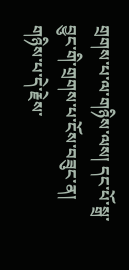གྲགས་པ་ལ་གཉིས་ལས། དང་པོ་སྒྲ་བྱུང་གི་གྲགས་པ་ངོས་བཟུང་ན།
གཉིས་པ་དེ་རྗེས་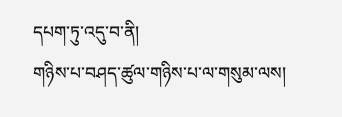དཔག་ཏུ་འདུ་བ་ནི།
གཉིས་པ་བཤད་ཚུལ་གཉིས་པ་ལ་གསུམ་ལས།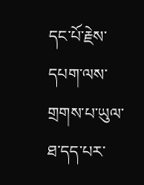དང་པོ་རྗེས་དཔག་ལས་གྲགས་པ་ཡུལ་ཐ་དད་པར་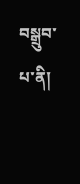བསྒྲུབ་པ་ནི།